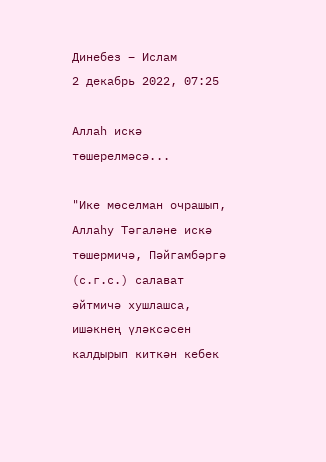Динебез – Ислам
2 декабрь 2022, 07:25

Аллаһ искә төшерелмәсә...

"Ике мөселман очрашып, Аллаһу Тәгаләне искә төшермичә, Пәйгамбәргә (с.г.с.) салават әйтмичә хушлашса, ишәкнең үләксәсен калдырып киткән кебек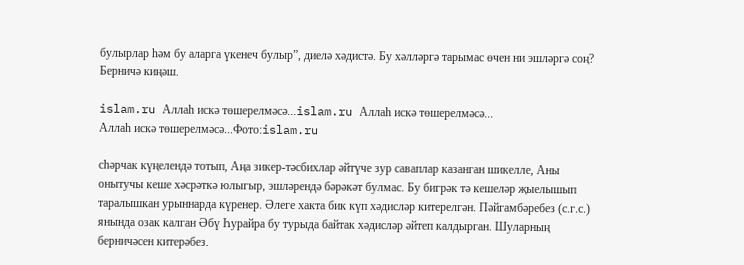булырлар һәм бу аларга үкенеч булыр”, диелә хәдистә. Бу хәлләргә тарымас өчен ни эшләргә соң? Берничә киңәш.

islam.ru Аллаһ искә төшерелмәсә...islam.ru Аллаһ искә төшерелмәсә...
Аллаһ искә төшерелмәсә...Фото:islam.ru

сһәрчак күңелендә тотып, Аңа зикер-тәсбихлар әйтүче зур саваплар казанган шикелле, Аны онытучы кеше хәсрәткә юлыгыр, эшләрендә бәрәкәт булмас. Бу бигрәк тә кешеләр җыелышып таралышкан урыннарда күренер. Әлеге хакта бик күп хәдисләр китерелгән. Пәйгамбәребез (с.г.с.) янында озак калган Әбү Һурайра бу турыда байтак хәдисләр әйтеп калдырган. Шуларның берничәсен китерәбез.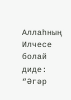Аллаһның Илчесе болай диде: “Әгәр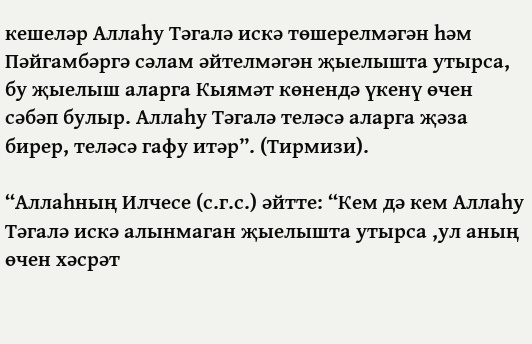кешеләр Аллаһу Тәгалә искә төшерелмәгән һәм Пәйгамбәргә сәлам әйтелмәгән җыелышта утырса, бу җыелыш аларга Кыямәт көнендә үкенү өчен сәбәп булыр. Аллаһу Тәгалә теләсә аларга җәза бирер, теләсә гафу итәр”. (Тирмизи).

“Аллаһның Илчесе (с.г.с.) әйтте: “Кем дә кем Аллаһу Тәгалә искә алынмаган җыелышта утырса ,ул аның өчен хәсрәт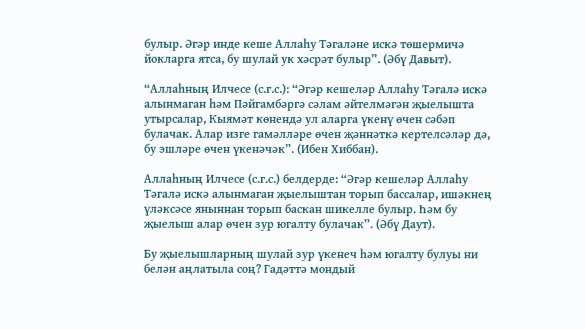булыр. Әгәр инде кеше Аллаһу Тәгаләне искә төшермичә йокларга ятса, бу шулай ук хәсрәт булыр”. (Әбү Давыт).

“Аллаһның Илчесе (с.г.с.): “Әгәр кешеләр Аллаһу Тәгалә искә алынмаган һәм Пәйгамбәргә сәлам әйтелмәгән җыелышта утырсалар, Кыямәт көнендә ул аларга үкенү өчен сәбәп булачак. Алар изге гамәлләре өчен җәннәткә кертелсәләр дә, бу эшләре өчен үкенәчәк”. (Ибен Хиббан).

Аллаһның Илчесе (с.г.с.) белдерде: “Әгәр кешеләр Аллаһу Тәгалә искә алынмаган җыелыштан торып бассалар, ишәкнең үләксәсе яныннан торып баскан шикелле булыр. Һәм бу җыелыш алар өчен зур югалту булачак”. (Әбү Даут).

Бу җыелышларның шулай зур үкенеч һәм югалту булуы ни белән аңлатыла соң? Гадәттә мондый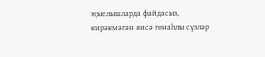җыелышларда файдасыз, кирәкмәгән яисә гөнаһлы сүзләр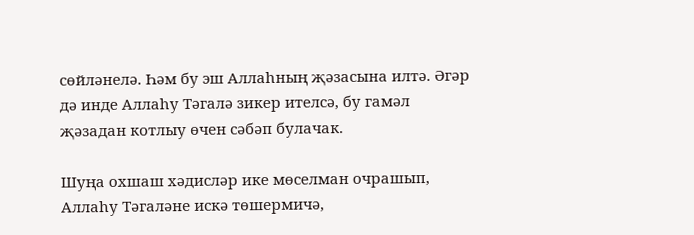сөйләнелә. Һәм бу эш Аллаһның җәзасына илтә. Әгәр дә инде Аллаһу Тәгалә зикер ителсә, бу гамәл җәзадан котлыу өчен сәбәп булачак.

Шуңа охшаш хәдисләр ике мөселман очрашып, Аллаһу Тәгаләне искә төшермичә,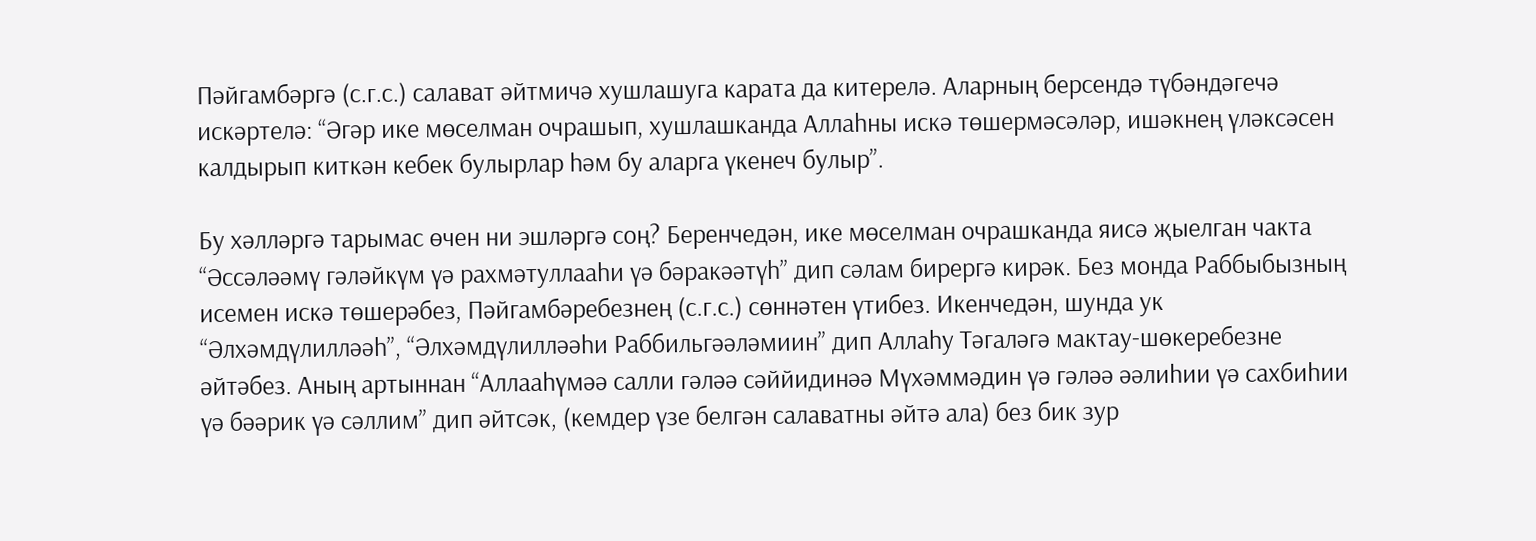Пәйгамбәргә (с.г.с.) салават әйтмичә хушлашуга карата да китерелә. Аларның берсендә түбәндәгечә искәртелә: “Әгәр ике мөселман очрашып, хушлашканда Аллаһны искә төшермәсәләр, ишәкнең үләксәсен калдырып киткән кебек булырлар һәм бу аларга үкенеч булыр”.

Бу хәлләргә тарымас өчен ни эшләргә соң? Беренчедән, ике мөселман очрашканда яисә җыелган чакта “Әссәләәмү гәләйкүм үә рахмәтуллааһи үә бәракәәтүһ” дип сәлам бирергә кирәк. Без монда Раббыбызның исемен искә төшерәбез, Пәйгамбәребезнең (с.г.с.) сөннәтен үтибез. Икенчедән, шунда ук “Әлхәмдүлилләәһ”, “Әлхәмдүлилләәһи Раббильгәәләмиин” дип Аллаһу Тәгаләгә мактау-шөкеребезне әйтәбез. Аның артыннан “Аллааһүмәә салли гәләә сәййидинәә Мүхәммәдин үә гәләә әәлиһии үә сахбиһии үә бәәрик үә сәллим” дип әйтсәк, (кемдер үзе белгән салаватны әйтә ала) без бик зур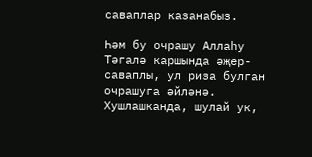саваплар казанабыз.

Һәм бу очрашу Аллаһу Тәгалә каршында әҗер-саваплы, ул риза булган очрашуга әйләнә. Хушлашканда, шулай ук,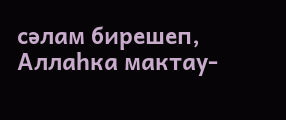сәлам бирешеп, Аллаһка мактау-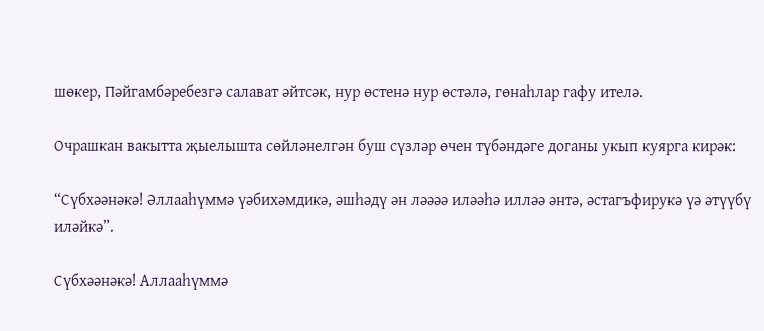шөкер, Пәйгамбәребезгә салават әйтсәк, нур өстенә нур өстәлә, гөнаһлар гафу ителә.

Очрашкан вакытта җыелышта сөйләнелгән буш сүзләр өчен түбәндәге доганы укып куярга кирәк:

“Сүбхәәнәкә! Әллааһүммә үәбихәмдикә, әшһәдү ән ләәәә иләәһә илләә әнтә, әстагъфирукә үә әтүүбү иләйкә”.

Сүбхәәнәкә! Аллааһүммә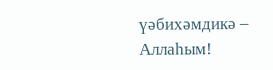үәбихәмдикә – Аллаһым!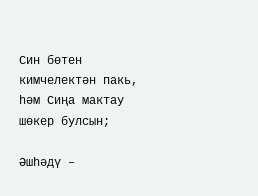Син бөтен кимчелектән пакь, һәм Сиңа мактау шөкер булсын;

Әшһәдү –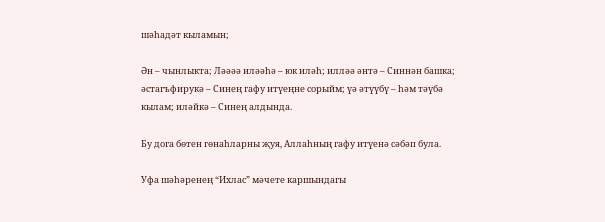шәһадәт кыламын;

Ән – чынлыкта; Ләәәә иләәһә – юк иләһ; илләә әнтә – Синнән башка; әстагъфирукә – Синең гафу итүеңне сорыйм; үә әтүүбү – һәм тәүбә кылам; иләйкә – Синең алдында.

Бу дога бөтен гөнаһларны җуя, Аллаһның гафу итүенә сәбәп була.

Уфа шәһәренең “Ихлас” мәчете каршындагы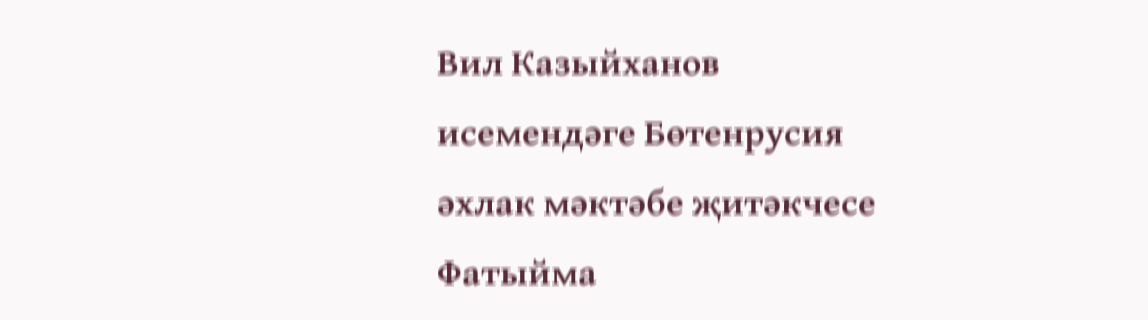Вил Казыйханов исемендәге Бөтенрусия әхлак мәктәбе җитәкчесе Фатыйма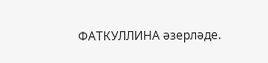ФАТКУЛЛИНА әзерләде.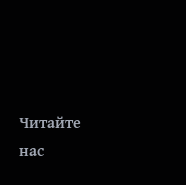Читайте нас